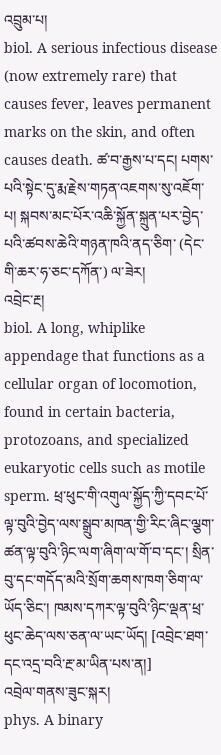འབྲུམ་པ།
biol. A serious infectious disease (now extremely rare) that causes fever, leaves permanent marks on the skin, and often causes death. ཚ་བ་རྒྱས་པ་དང། པགས་པའི་སྟེང་དུ་རྨ་རྗེས་གཏན་འཇགས་སུ་འཇོག་པ། སྐབས་མང་པོར་འཆི་སྐྱོན་སྐྲུན་པར་བྱེད་པའི་ཚབས་ཆེའི་གཉན་ཁའི་ནད་ཅིག་ (དེང་གི་ཆར་ཧ་ཅང་དཀོན་) ལ་ཟེར།
འབྲེང་རྔ།
biol. A long, whiplike appendage that functions as a cellular organ of locomotion, found in certain bacteria, protozoans, and specialized eukaryotic cells such as motile sperm. ཕྲ་ཕུང་གི་འགུལ་སྐྱོད་ཀྱི་དབང་པོ་ལྟ་བུའི་བྱེད་ལས་སྒྲུབ་མཁན་གྱི་རིང་ཞིང་ལྕག་ཚན་ལྟ་བུའི་ཉིང་ལག་ཞིག་ལ་གོ་བ་དང་། སྲིན་བུ་དང་གདོད་མའི་སྲོག་ཆགས་ཁག་ཅིག་ལ་ཡོད་ཅིང་། ཁམས་དཀར་ལྟ་བུའི་ཉིང་ལྡན་ཕྲ་ཕུང་ཆེད་ལས་ཅན་ལ་ཡང་ཡོད། [འབྲེང་ཐག་དང་འདྲ་བའི་རྔ་མ་ཡིན་པས་ན།]
འབྲེལ་གནས་ཟུང་སྐར།
phys. A binary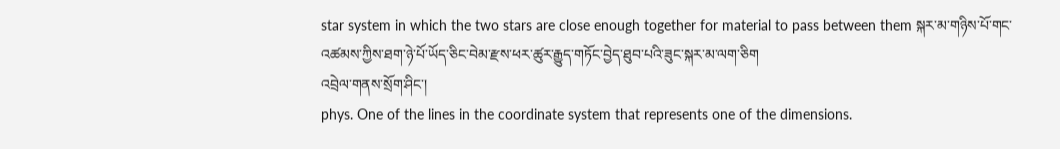star system in which the two stars are close enough together for material to pass between them སྐར་མ་གཉིས་པོ་གང་འཚམས་ཀྱིས་ཐག་ཉེ་པོ་ཡོད་ཅིང་བེམ་རྫས་ཕར་ཚུར་རྒྱུད་གཏོང་བྱེད་ཐུབ་པའི་ཟུང་སྐར་མ་ལག་ཅིག
འབྲེལ་གནས་སྲོག་ཤིང་།
phys. One of the lines in the coordinate system that represents one of the dimensions.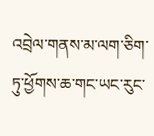འབྲེལ་གནས་མ་ལག་ཅིག་ཏུ་ཕྱོགས་ཆ་གང་ཡང་རུང་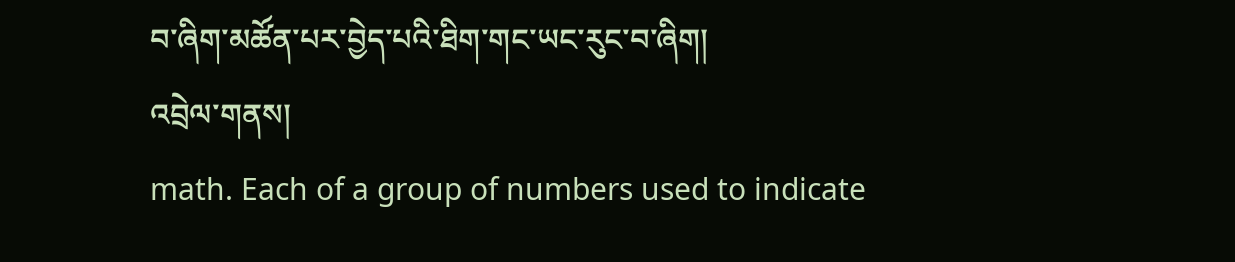བ་ཞིག་མཚོན་པར་བྱེད་པའི་ཐིག་གང་ཡང་རུང་བ་ཞིག།
འབྲེལ་གནས།
math. Each of a group of numbers used to indicate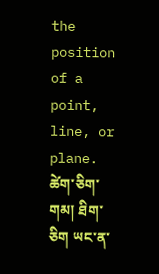the position of a point, line, or plane. ཚེག་ཅིག་གམ། ཐིག་ཅིག ཡང་ན་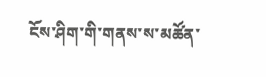ངོས་ཤིག་གི་གནས་ས་མཚོན་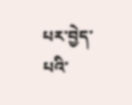པར་བྱེད་པའི་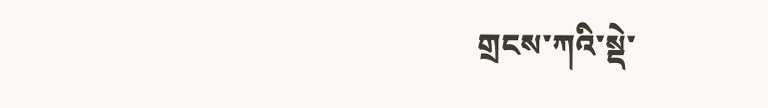གྲངས་ཀའི་སྡེ་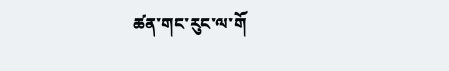ཚན་གང་རུང་ལ་གོ